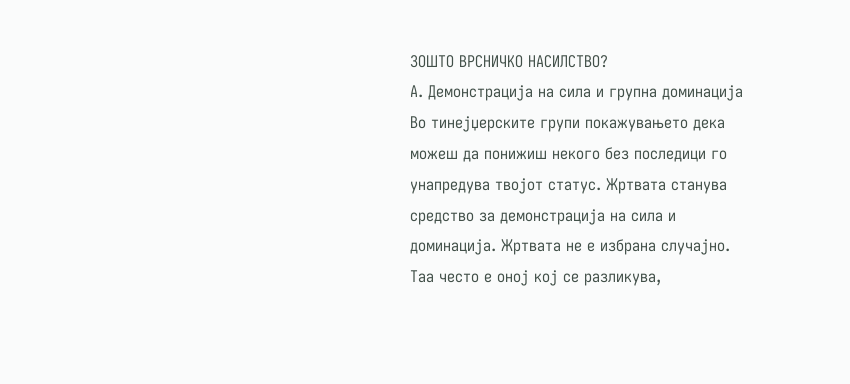ЗОШТО ВРСНИЧКО НАСИЛСТВО?
А. Демонстрација на сила и групна доминација
Во тинејџерските групи покажувањето дека можеш да понижиш некого без последици го унапредува твојот статус. Жртвата станува средство за демонстрација на сила и доминација. Жртвата не е избрана случајно. Таа често е оној кој се разликува,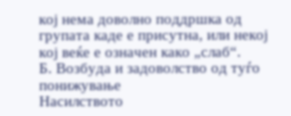кој нема доволно поддршка од групата каде е присутна, или некој кој веќе е означен како „слаб“.
Б. Возбуда и задоволство од туѓо понижување
Насилството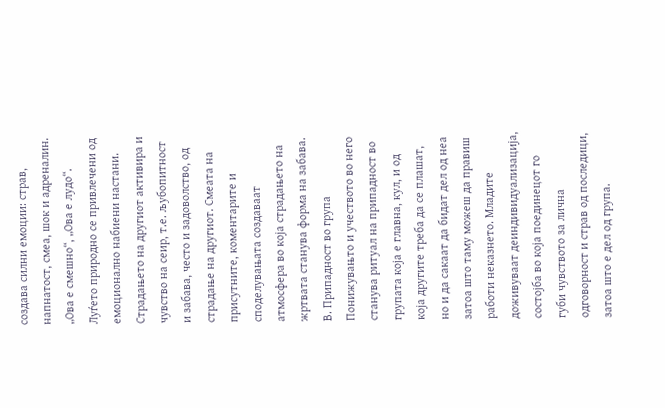создава силни емоции: страв, напнатост, смеа, шок и адреналин. „Ова е смешно“, „Ова е лудо“. Луѓето природно се привлечени од емоционално набиени настани. Страдањето на другиот активира и чувство на сеир, т.е. љубопитност и забава, често и задоволство, од страдање на другиот. Смеата на присутните, коментарите и споделувањата создаваат атмосфера во која страдањето на жртвата станува форма на забава.
В. Припадност во група
Понижувањто и учеството во него станува ритуал на припадност во групата која е главна, кул, и од која другите треба да се плашат, но и да сакаат да бидат дел од неа затоа што таму можеш да правиш работи неказнето. Младите доживуваат деиндивидуализација, состојба во која поединецот го губи чувството за лична одговорност и страв од последици, затоа што е дел од група.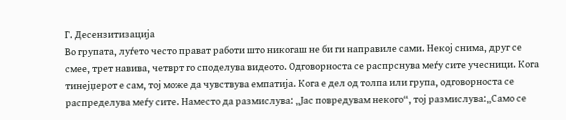Г. Десензитизација
Во групата, луѓето често прават работи што никогаш не би ги направиле сами. Некој снима, друг се смее, трет навива, четврт го споделува видеото. Одговорноста се распрснува меѓу сите учесници. Кога тинејџерот е сам, тој може да чувствува емпатија. Кога е дел од толпа или група, одговорноста се распределува меѓу сите. Наместо да размислува: „Јас повредувам некого“, тој размислува:„Само се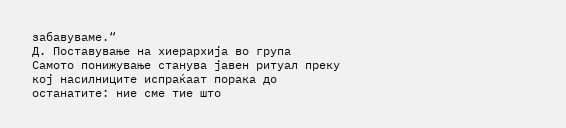забавуваме.“
Д. Поставување на хиерархија во група
Самото понижување станува јавен ритуал преку кој насилниците испраќаат порака до останатите: ние сме тие што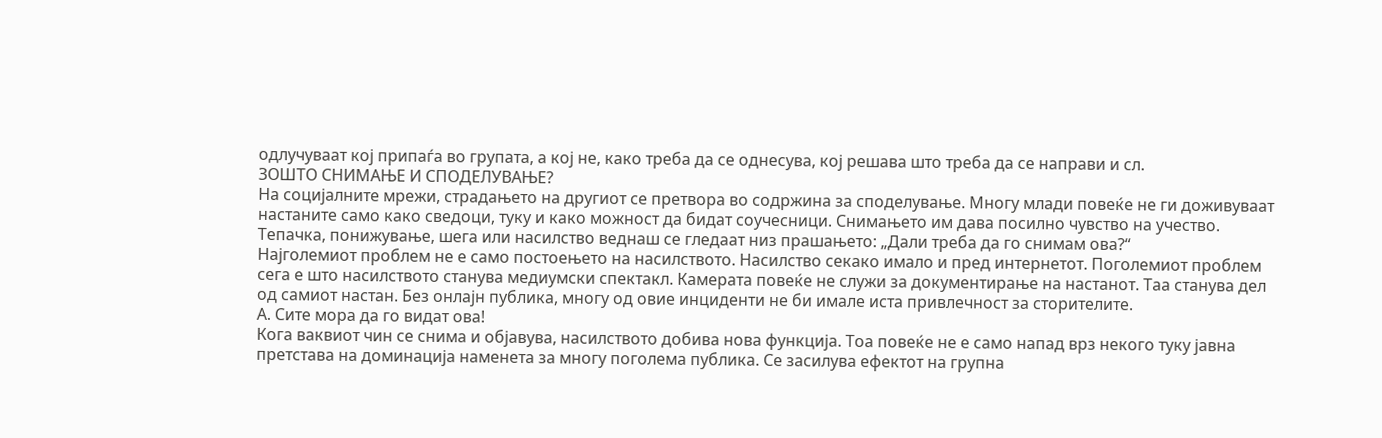одлучуваат кој припаѓа во групата, а кој не, како треба да се однесува, кој решава што треба да се направи и сл.
ЗОШТО СНИМАЊЕ И СПОДЕЛУВАЊЕ?
На социјалните мрежи, страдањето на другиот се претвора во содржина за споделување. Многу млади повеќе не ги доживуваат настаните само како сведоци, туку и како можност да бидат соучесници. Снимањето им дава посилно чувство на учество. Тепачка, понижување, шега или насилство веднаш се гледаат низ прашањето: „Дали треба да го снимам ова?“
Најголемиот проблем не е само постоењето на насилството. Насилство секако имало и пред интернетот. Поголемиот проблем сега е што насилството станува медиумски спектакл. Камерата повеќе не служи за документирање на настанот. Таа станува дел од самиот настан. Без онлајн публика, многу од овие инциденти не би имале иста привлечност за сторителите.
А. Сите мора да го видат ова!
Кога ваквиот чин се снима и објавува, насилството добива нова функција. Тоа повеќе не е само напад врз некого туку јавна претстава на доминација наменета за многу поголема публика. Се засилува ефектот на групна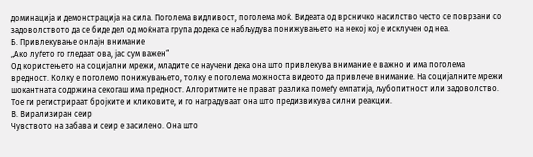доминација и демонстрација на сила. Поголема видливост, поголема моќ. Видеата од врсничко насилство често се поврзани со задоволството да се биде дел од моќната група додека се набљудува понижувањето на некој кој е исклучен од неа.
Б. Привлекување онлајн внимание
„Ако луѓето го гледаат ова, јас сум важен“
Од користењето на социјални мрежи, младите се научени дека она што привлекува внимание е важно и има поголема вредност. Колку е поголемо понижувањето, толку е поголема можноста видеото да привлече внимание. На социјалните мрежи шокантната содржина секогаш има предност. Алгоритмите не прават разлика помеѓу емпатија, љубопитност или задоволство. Тое ги регистрираат бројките и кликовите, и го наградуваат она што предизвикува силни реакции.
В. Вирализиран сеир
Чувството на забава и сеир е засилено. Она што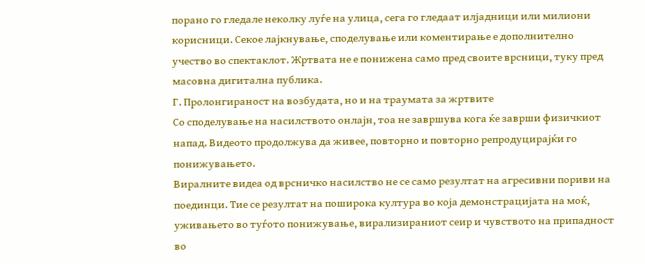порано го гледале неколку луѓе на улица, сега го гледаат илјадници или милиони корисници. Секое лајкнување, споделување или коментирање е дополнително учество во спектаклот. Жртвата не е понижена само пред своите врсници, туку пред масовна дигитална публика.
Г. Пролонгираност на возбудата, но и на траумата за жртвите
Со споделување на насилството онлајн, тоа не завршува кога ќе заврши физичкиот напад. Видеото продолжува да живее, повторно и повторно репродуцирајќи го понижувањето.
Виралните видеа од врсничко насилство не се само резултат на агресивни пориви на поединци. Тие се резултат на поширока култура во која демонстрацијата на моќ, уживањето во туѓото понижување, вирализираниот сеир и чувството на припадност во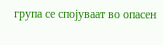група се спојуваат во опасен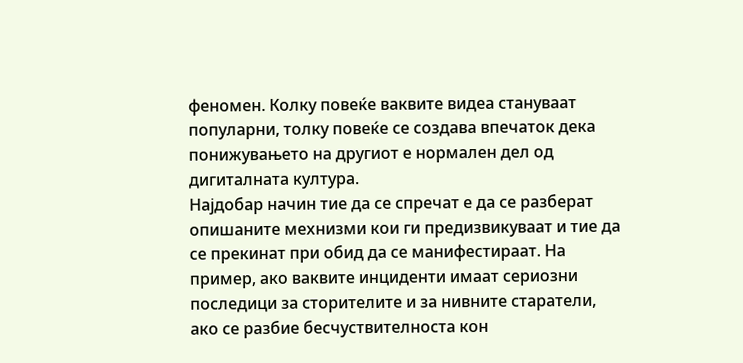феномен. Колку повеќе ваквите видеа стануваат популарни, толку повеќе се создава впечаток дека понижувањето на другиот е нормален дел од дигиталната култура.
Најдобар начин тие да се спречат е да се разберат опишаните мехнизми кои ги предизвикуваат и тие да се прекинат при обид да се манифестираат. На пример, ако ваквите инциденти имаат сериозни последици за сторителите и за нивните старатели, ако се разбие бесчуствителноста кон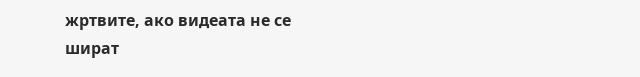жртвите, ако видеата не се шират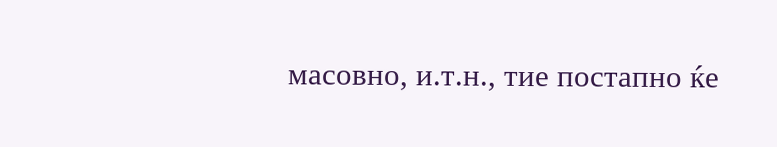масовно, и.т.н., тие постапно ќе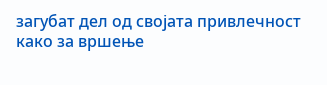загубат дел од својата привлечност како за вршење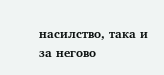насилство, така и за негово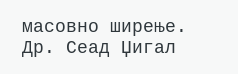масовно ширење.
Др. Сеад Џигал